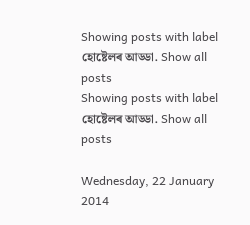Showing posts with label হোষ্টেলৰ আড্ডা. Show all posts
Showing posts with label হোষ্টেলৰ আড্ডা. Show all posts

Wednesday, 22 January 2014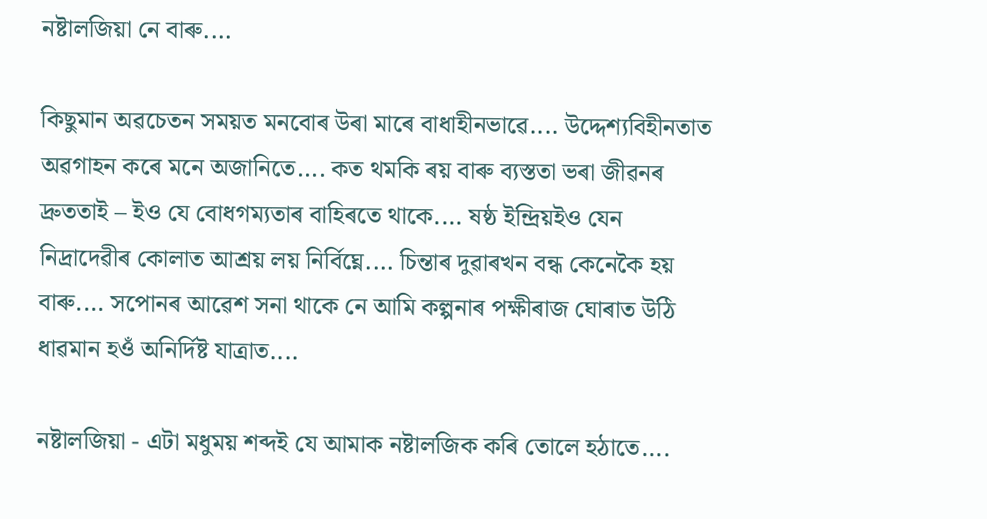নষ্টালজিয়া নে বাৰু....

কিছুমান অৱচেতন সময়ত মনবোৰ উৰা মাৰে বাধাহীনভাৱে.... উদ্দেশ্যবিহীনতাত অৱগাহন কৰে মনে অজানিতে.... কত থমকি ৰয় বাৰু ব্যস্ততা ভৰা জীৱনৰ দ্ৰুততাই – ইও যে বোধগম্যতাৰ বাহিৰতে থাকে.... ষষ্ঠ ইন্দ্ৰিয়ইও যেন নিদ্ৰাদেৱীৰ কোলাত আশ্ৰয় লয় নিৰ্বিঘ্নে.... চিন্তাৰ দুৱাৰখন বন্ধ কেনেকৈ হয় বাৰু.... সপোনৰ আৱেশ সনা থাকে নে আমি কল্পনাৰ পক্ষীৰাজ ঘোৰাত উঠি ধাৱমান হওঁ অনিৰ্দিষ্ট যাত্ৰাত....

নষ্টালজিয়া - এটা মধুময় শব্দই যে আমাক নষ্টালজিক কৰি তোলে হঠাতে....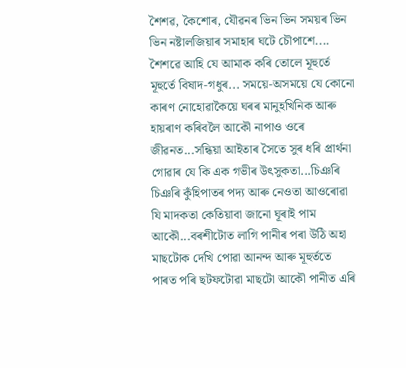শৈশৱ, কৈশোৰ, যৌৱনৰ ভিন ভিন সময়ৰ ভিন ভিন নষ্টালজিয়াৰ সমাহাৰ ঘটে চৌপাশে.... শৈশৱে আহি যে আমাক কৰি তোলে মূহুৰ্তে মূহুৰ্তে বিষাদ-গধুৰ... সময়ে-অসময়ে যে কোনো কাৰণ নোহোৱাকৈয়ে ঘৰৰ মানুহখিনিক আৰু হায়ৰাণ কৰিবলৈ আকৌ নাপাও ওৰে জীৱনত...সন্ধিয়া আইতাৰ সৈতে সুৰ ধৰি প্ৰাৰ্থনা গোৱাৰ যে কি এক গভীৰ উৎসুকতা...চিঞৰি চিঞৰি কুঁহিপাতৰ পদ্য আৰু নেওতা আওৰোৱা যি মাদকতা কেতিয়াবা জানো ঘূৰাই পাম আকৌ...বৰশীটোত লাগি পানীৰ পৰা উঠি অহা মাছটোক দেখি পোৱা আনন্দ আৰু মূহুৰ্ততে পাৰত পৰি ছটফটোৱা মাছটো আকৌ পানীত এৰি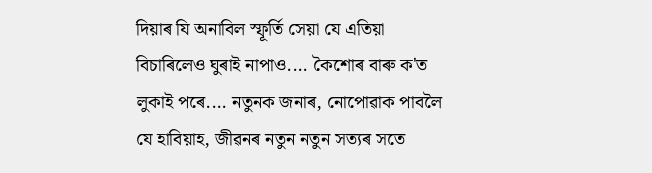দিয়াৰ যি অনাবিল স্ফূৰ্তি সেয়া যে এতিয়া বিচাৰিলেও ঘুৰাই নাপাও.... কৈশোৰ বাৰু ক'ত লুকাই পৰে.... নতুনক জনাৰ, নোপোৱাক পাবলৈ যে হাবিয়াহ, জীৱনৰ নতুন নতুন সত্যৰ সতে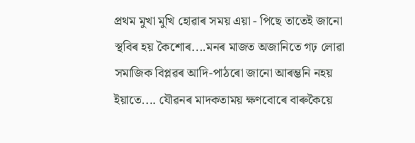প্ৰথম মুখা মুখি হোৱাৰ সময় এয়া - পিছে তাতেই জানো স্থবিৰ হয় কৈশোৰ....মনৰ মাজত অজানিতে গঢ় লোৱা সমাজিক বিপ্লৱৰ আদি-পাঠৰো জানো আৰম্ভনি নহয় ইয়াতে.... যৌৱনৰ মাদকতাময় ক্ষণবোৰে বাৰুকৈয়ে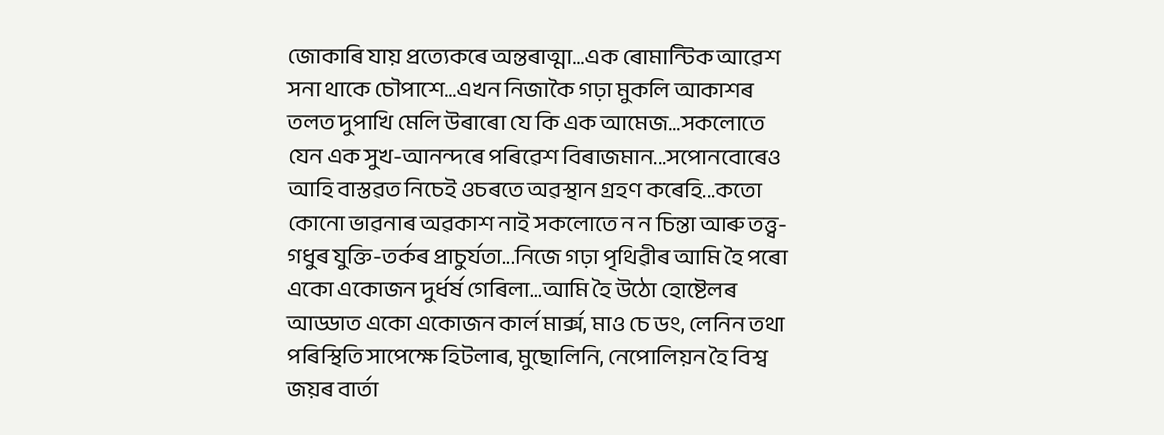জোকাৰি যায় প্ৰত্যেকৰে অন্তৰাত্মা...এক ৰোমান্টিক আৱেশ সনা থাকে চৌপাশে...এখন নিজাকৈ গঢ়া মুকলি আকাশৰ তলত দুপাখি মেলি উৰাৰো যে কি এক আমেজ...সকলোতে যেন এক সুখ-আনন্দৰে পৰিৱেশ বিৰাজমান...সপোনবোৰেও আহি বাস্তৱত নিচেই ওচৰতে অৱস্থান গ্ৰহণ কৰেহি...কতো কোনো ভাৱনাৰ অৱকাশ নাই সকলোতে ন ন চিন্তা আৰু তত্ত্ব-গধুৰ যুক্তি-তৰ্কৰ প্ৰাচুৰ্যতা...নিজে গঢ়া পৃথিৱীৰ আমি হৈ পৰো একো একোজন দুৰ্ধৰ্ষ গেৰিলা...আমি হৈ উঠো হোষ্টেলৰ আড্ডাত একো একোজন কাৰ্ল মাৰ্ক্স, মাও চে ডং, লেনিন তথা পৰিস্থিতি সাপেক্ষে হিটলাৰ, মুছোলিনি, নেপোলিয়ন হৈ বিশ্ব জয়ৰ বাৰ্তা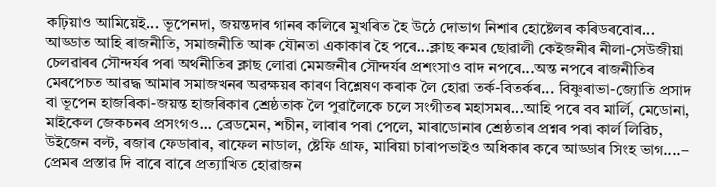কঢ়িয়াও আমিয়েই... ভূপেনদা, জয়ন্তদাৰ গানৰ কলিৰে মুখৰিত হৈ উঠে দোভাগ নিশাৰ হোষ্টেলৰ কৰিডৰবোৰ... আড্ডাত আহি ৰাজনীতি, সমাজনীতি আৰু যৌনতা একাকাৰ হৈ পৰে...ক্লাছ ৰুমৰ ছোৱালী কেইজনীৰ নীলা-সেউজীয়া চেলৱাৰৰ সৌন্দৰ্যৰ পৰা অৰ্থনীতিৰ ক্লাছ লোৱা মেমজনীৰ সৌন্দৰ্যৰ প্ৰশংসাও বাদ নপৰে...অন্ত নপৰে ৰাজনীতিৰ মেৰপেচত আৱদ্ধ আমাৰ সমাজখনৰ অৱক্ষয়ৰ কাৰণ বিশ্লেষণ কৰাক লৈ হোৱা তৰ্ক-বিতৰ্কৰ... বিষ্ণুৰাভা-জ্যোতি প্ৰসাদ বা ভূপেন হাজৰিকা-জয়ন্ত হাজৰিকাৰ শ্ৰেষ্ঠতাক লৈ পুৱালৈকে চলে সংগীতৰ মহাসমৰ...আহি পৰে বব মাৰ্লি, মেডোনা, মাইকেল জেকচনৰ প্ৰসংগও... ব্ৰেডমেন, শচীন, লাৰাৰ পৰা পেলে, মাৰাডোনাৰ শ্ৰেষ্ঠতাৰ প্ৰশ্নৰ পৰা কাৰ্ল লিৱিচ, উইজেন বল্ট, ৰজাৰ ফেডাৰাৰ, ৰাফেল নাডাল, ষ্টেফি গ্ৰাফ, মাৰিয়া চাৰাপভাইও অধিকাৰ কৰে আড্ডাৰ সিংহ ভাগ....– প্ৰেমৰ প্ৰস্তাৱ দি বাৰে বাৰে প্ৰত্যাখিত হোৱাজন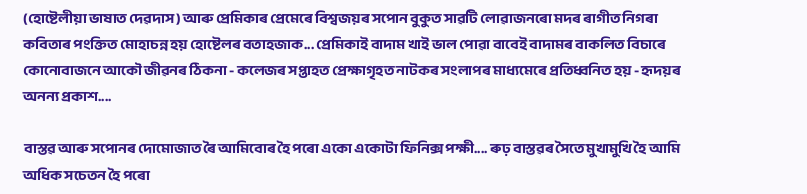(হোষ্টেলীয়া ভাষাত দেৱদাস) আৰু প্ৰেমিকাৰ প্ৰেমেৰে বিশ্বজয়ৰ সপোন বুকুত সাৱটি লোৱাজনৰো মদৰ ৰাগীত নিগৰা কবিতাৰ পংক্তিত মোহাচন্ন হয় হোষ্টেলৰ বতাহজাক... প্ৰেমিকাই বাদাম খাই ভাল পোৱা বাবেই বাদামৰ বাকলিত বিচাৰে কোনোবাজনে আকৌ জীৱনৰ ঠিকনা - কলেজৰ সপ্তাহত প্ৰেক্ষাগৃহত নাটকৰ সংলাপৰ মাধ্যমেৰে প্ৰতিধ্বনিত হয় - হৃদয়ৰ অনন্য প্ৰকাশ....

বাস্তৱ আৰু সপোনৰ দোমোজাত ৰৈ আমিবোৰ হৈ পৰো একো একোটা ফিনিক্স পক্ষী.... ৰুঢ় বাস্তৱৰ সৈতে মুখামুখি হৈ আমি অধিক সচেতন হৈ পৰো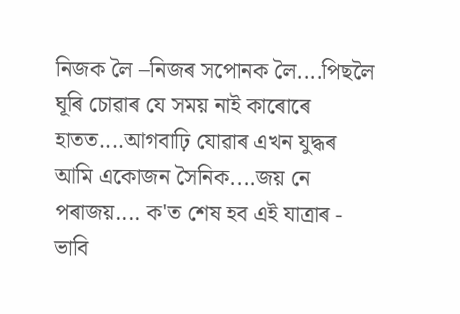নিজক লৈ –নিজৰ সপোনক লৈ....পিছলৈ ঘূৰি চোৱাৰ যে সময় নাই কাৰোৰে হাতত....আগবাঢ়ি যোৱাৰ এখন যুদ্ধৰ আমি একোজন সৈনিক....জয় নে পৰাজয়.... ক'ত শেষ হব এই যাত্ৰাৰ - ভাবি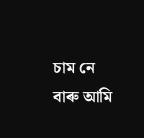চাম নে বাৰু আমি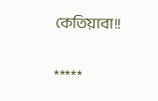কেতিয়াবা!!

*****